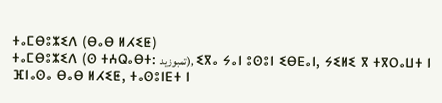ⵜⴰⵎⴱⵓⵣⵉⴷ (ⴱⴰⴱ ⵍⵃⵉⵟ)
ⵜⴰⵎⴱⵓⵣⵉⴷ (ⵙ ⵜⵄⵕⴰⴱⵜ: تمبوزيد), ⵉⴳⴰ ⵢⴰⵏ ⵓⵙⵓⵏ ⵉⴱⴹⴰⵏ, ⵢⵉⵍⵉ ⴳ ⵜⴳⵔⴰⵡⵜ ⵏ ⴼⵏⴰⵙⴰ ⴱⴰⴱ ⵍⵃⵉⵟ, ⵜⴰⵙⵓⵏⴹⵜ ⵏ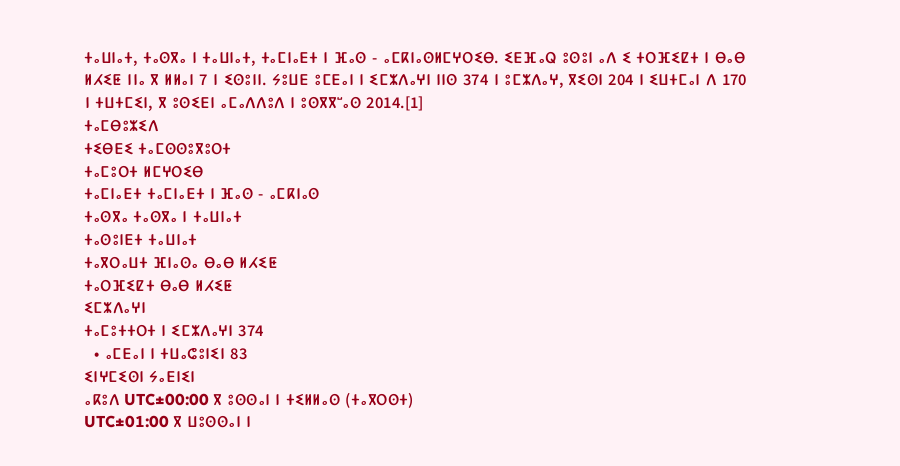ⵜⴰⵡⵏⴰⵜ, ⵜⴰⵙⴳⴰ ⵏ ⵜⴰⵡⵏⴰⵜ, ⵜⴰⵎⵏⴰⴹⵜ ⵏ ⴼⴰⵙ - ⴰⵎⴽⵏⴰⵙⵍⵎⵖⵔⵉⴱ. ⵉⴹⴼⴰⵕ ⵓⵙⵓⵏ ⴰⴷ ⵉ ⵜⵔⴼⵉⵇⵜ ⵏ ⴱⴰⴱ ⵍⵃⵉⵟ ⵏⵏⴰ ⴳ ⵍⵍⴰⵏ 7 ⵏ ⵉⵙⵓⵏⵏ. ⵢⵓⵡⴹ ⵓⵎⴹⴰⵏ ⵏ ⵉⵎⵣⴷⴰⵖⵏ ⵏⵏⵙ 374 ⵏ ⵓⵎⵣⴷⴰⵖ, ⴳⵉⵙⵏ 204 ⵏ ⵉⵡⵜⵎⴰⵏ ⴷ 170 ⵏ ⵜⵡⵜⵎⵉⵏ, ⴳ ⵓⵙⵉⴹⵏ ⴰⵎⴰⴷⴷⵓⴷ ⵏ ⵓⵙⴳⴳⵯⴰⵙ 2014.[1]
ⵜⴰⵎⴱⵓⵣⵉⴷ
ⵜⵉⴱⴹⵉ ⵜⴰⵎⵙⵙⵓⴳⵓⵔⵜ
ⵜⴰⵎⵓⵔⵜ ⵍⵎⵖⵔⵉⴱ
ⵜⴰⵎⵏⴰⴹⵜ ⵜⴰⵎⵏⴰⴹⵜ ⵏ ⴼⴰⵙ - ⴰⵎⴽⵏⴰⵙ
ⵜⴰⵙⴳⴰ ⵜⴰⵙⴳⴰ ⵏ ⵜⴰⵡⵏⴰⵜ
ⵜⴰⵙⵓⵏⴹⵜ ⵜⴰⵡⵏⴰⵜ
ⵜⴰⴳⵔⴰⵡⵜ ⴼⵏⴰⵙⴰ ⴱⴰⴱ ⵍⵃⵉⵟ
ⵜⴰⵔⴼⵉⵇⵜ ⴱⴰⴱ ⵍⵃⵉⵟ
ⵉⵎⵣⴷⴰⵖⵏ
ⵜⴰⵎⵓⵜⵜⵔⵜ ⵏ ⵉⵎⵣⴷⴰⵖⵏ 374
  • ⴰⵎⴹⴰⵏ ⵏ ⵜⵡⴰⵛⵓⵏⵉⵏ 83
ⵉⵏⵖⵎⵉⵙⵏ ⵢⴰⴹⵏⵉⵏ
ⴰⴽⵓⴷ UTC±00:00 ⴳ ⵓⵙⵙⴰⵏ ⵏ ⵜⵉⵍⵍⴰⵙ (ⵜⴰⴳⵔⵙⵜ)
UTC±01:00 ⴳ ⵡⵓⵙⵙⴰⵏ ⵏ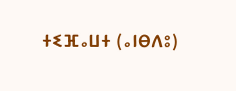ⵜⵉⴼⴰⵡⵜ (ⴰⵏⴱⴷⵓ)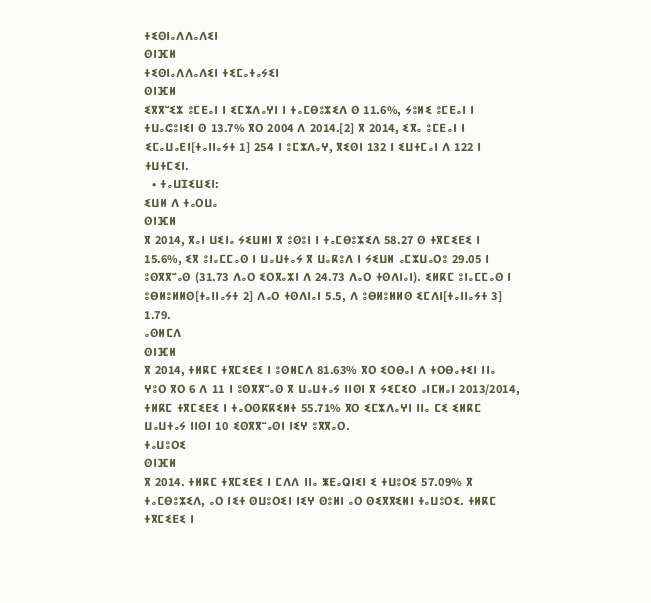ⵜⵉⵙⵏⴰⴷⴷⴰⴷⵉⵏ
ⵙⵏⴼⵍ
ⵜⵉⵙⵏⴰⴷⴷⴰⴷⵉⵏ ⵜⵉⵎⴰⵜⴰⵢⵉⵏ
ⵙⵏⴼⵍ
ⵉⴳⴳⵯⵉⵣ ⵓⵎⴹⴰⵏ ⵏ ⵉⵎⵣⴷⴰⵖⵏ ⵏ ⵜⴰⵎⴱⵓⵣⵉⴷ ⵙ 11.6%, ⵢⵓⵍⵉ ⵓⵎⴹⴰⵏ ⵏ ⵜⵡⴰⵛⵓⵏⵉⵏ ⵙ 13.7% ⴳⵔ 2004 ⴷ 2014.[2] ⴳ 2014, ⵉⴳⴰ ⵓⵎⴹⴰⵏ ⵏ ⵉⵎⴰⵡⴰⴹⵏ[ⵜⴰⵏⵏⴰⵢⵜ 1] 254 ⵏ ⵓⵎⵣⴷⴰⵖ, ⴳⵉⵙⵏ 132 ⵏ ⵉⵡⵜⵎⴰⵏ ⴷ 122 ⵏ ⵜⵡⵜⵎⵉⵏ.
  • ⵜⴰⵡⵊⵉⵡⵉⵏ:
ⵉⵡⵍ ⴷ ⵜⴰⵔⵡⴰ
ⵙⵏⴼⵍ
ⴳ 2014, ⴳⴰⵏ ⵡⵉⵏⴰ ⵢⵉⵡⵍⵏ ⴳ ⵓⵙⵓⵏ ⵏ ⵜⴰⵎⴱⵓⵣⵉⴷ 58.27 ⵙ ⵜⴳⵎⵉⴹⵉ ⵏ 15.6%, ⵉⴳ ⵓⵏⴰⵎⵎⴰⵙ ⵏ ⵡⴰⵡⵜⴰⵢ ⴳ ⵡⴰⴽⵓⴷ ⵏ ⵢⵉⵡⵍ ⴰⵎⵣⵡⴰⵔⵓ 29.05 ⵏ ⵓⵙⴳⴳⵯⴰⵙ (31.73 ⴷⴰⵔ ⵉⵔⴳⴰⵣⵏ ⴷ 24.73 ⴷⴰⵔ ⵜⵙⴷⵏⴰⵏ). ⵉⵍⴽⵎ ⵓⵏⴰⵎⵎⴰⵙ ⵏ ⵓⴱⵍⵓⵍⵍⵙ[ⵜⴰⵏⵏⴰⵢⵜ 2] ⴷⴰⵔ ⵜⵙⴷⵏⴰⵏ 5.5, ⴷ ⵓⴱⵍⵓⵍⵍⵙ ⵉⵎⴷⵏ[ⵜⴰⵏⵏⴰⵢⵜ 3] 1.79.
ⴰⵙⵍⵎⴷ
ⵙⵏⴼⵍ
ⴳ 2014, ⵜⵍⴽⵎ ⵜⴳⵎⵉⴹⵉ ⵏ ⵓⵙⵍⵎⴷ 81.63% ⴳⵔ ⵉⵔⴱⴰⵏ ⴷ ⵜⵔⴱⴰⵜⵉⵏ ⵏⵏⴰ ⵖⵓⵔ ⴳⵔ 6 ⴷ 11 ⵏ ⵓⵙⴳⴳⵯⴰⵙ ⴳ ⵡⴰⵡⵜⴰⵢ ⵏⵏⵙⵏ ⴳ ⵢⵉⵎⵉⵔ ⴰⵏⵎⵍⴰⵏ 2013/2014, ⵜⵍⴽⵎ ⵜⴳⵎⵉⴹⵉ ⵏ ⵜⴰⵔⵙⴽⴽⵉⵍⵜ 55.71% ⴳⵔ ⵉⵎⵣⴷⴰⵖⵏ ⵏⵏⴰ ⵎⵉ ⵉⵍⴽⵎ ⵡⴰⵡⵜⴰⵢ ⵏⵏⵙⵏ 10 ⵉⵙⴳⴳⵯⴰⵙⵏ ⵏⵉⵖ ⵓⴳⴳⴰⵔ.
ⵜⴰⵡⵓⵔⵉ
ⵙⵏⴼⵍ
ⴳ 2014. ⵜⵍⴽⵎ ⵜⴳⵎⵉⴹⵉ ⵏ ⵎⴷⴷ ⵏⵏⴰ ⵥⴹⴰⵕⵏⵉⵏ ⵉ ⵜⵡⵓⵔⵉ 57.09% ⴳ ⵜⴰⵎⴱⵓⵣⵉⴷ, ⴰⵔ ⵏⵉⵜ ⵙⵡⵓⵔⵉⵏ ⵏⵉⵖ ⵙⵓⵍⵏ ⴰⵔ ⵙⵉⴳⴳⵉⵍⵏ ⵜⴰⵡⵓⵔⵉ. ⵜⵍⴽⵎ ⵜⴳⵎⵉⴹⵉ ⵏ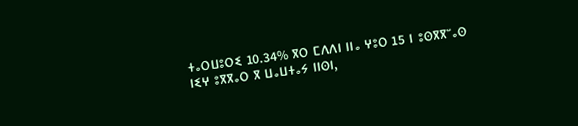ⵜⴰⵔⵡⵓⵔⵉ 10.34% ⴳⵔ ⵎⴷⴷⵏ ⵏⵏⴰ ⵖⵓⵔ 15 ⵏ ⵓⵙⴳⴳⵯⴰⵙ ⵏⵉⵖ ⵓⴳⴳⴰⵔ ⴳ ⵡⴰⵡⵜⴰⵢ ⵏⵏⵙⵏ,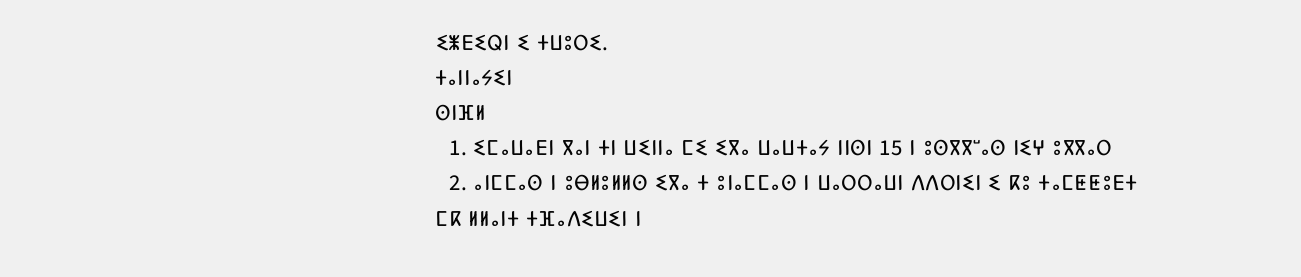ⵉⵥⴹⵉⵕⵏ ⵉ ⵜⵡⵓⵔⵉ.
ⵜⴰⵏⵏⴰⵢⵉⵏ
ⵙⵏⴼⵍ
  1. ⵉⵎⴰⵡⴰⴹⵏ ⴳⴰⵏ ⵜⵏ ⵡⵉⵏⵏⴰ ⵎⵉ ⵉⴳⴰ ⵡⴰⵡⵜⴰⵢ ⵏⵏⵙⵏ 15 ⵏ ⵓⵙⴳⴳⵯⴰⵙ ⵏⵉⵖ ⵓⴳⴳⴰⵔ
  2. ⴰⵏⵎⵎⴰⵙ ⵏ ⵓⴱⵍⵓⵍⵍⵙ ⵉⴳⴰ ⵜ ⵓⵏⴰⵎⵎⴰⵙ ⵏ ⵡⴰⵔⵔⴰⵡⵏ ⴷⴷⵔⵏⵉⵏ ⵉ ⴽⵓ ⵜⴰⵎⵟⵟⵓⴹⵜ ⵎⴽ ⵍⵍⴰⵏⵜ ⵜⴼⴰⴷⵉⵡⵉⵏ ⵏ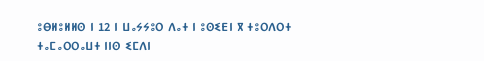ⵓⴱⵍⵓⵍⵍⵙ ⵏ 12 ⵏ ⵡⴰⵢⵢⵓⵔ ⴷⴰⵜ ⵏ ⵓⵙⵉⴹⵏ ⴳ ⵜⵓⵔⴷⵔⵜ ⵜⴰⵎⴰⵔⵔⴰⵡⵜ ⵏⵏⵙ ⵉⵎⴷⵏ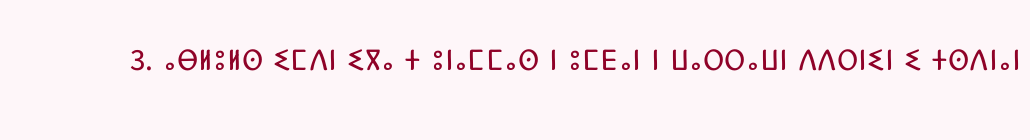3. ⴰⴱⵍⵓⵍⵙ ⵉⵎⴷⵏ ⵉⴳⴰ ⵜ ⵓⵏⴰⵎⵎⴰⵙ ⵏ ⵓⵎⴹⴰⵏ ⵏ ⵡⴰⵔⵔⴰⵡⵏ ⴷⴷⵔⵏⵉⵏ ⵉ ⵜⵙⴷⵏⴰⵏ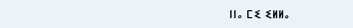ⵏⵏⴰ ⵎⵉ ⵉⵍⵍⴰ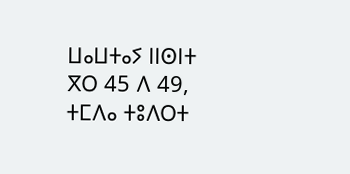ⵡⴰⵡⵜⴰⵢ ⵏⵏⵙⵏⵜ ⴳⵔ 45 ⴷ 49, ⵜⵎⴷⴰ ⵜⵓⴷⵔⵜ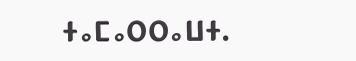ⵜⴰⵎⴰⵔⵔⴰⵡⵜ.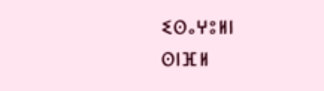ⵉⵙⴰⵖⵓⵍⵏ
ⵙⵏⴼⵍ